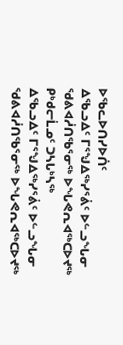ᐅᖃᓚᐅᑎᓯᐅᑏᑦ
ᐃᖃᓗᐃᑦ ᒥᕐᖑᐃᖅᓯᕐᕖᑦ ᐅᓪᓗᖓᓂ ᖁᕕᐊᓲᑎᖃᕐᓂᖅ ᐅᖓᕙᕆᐊᖅᑕᐅᔪᖅ
ᑭᒃᑯᓕᒫᓄᑦ ᑐᓴᒐᒃᓴᖅ
ᐃᖃᓗᐃᑦ ᒥᕐᖑᐃᖅᓯᕐᕖᑦ ᐅᓪᓗᖓᓂ ᖁᕕᐊᓲᑎᖃᕐᓂᖅ ᐅᖓᕙᕆᐊᖅᑕᐅᔪᖅ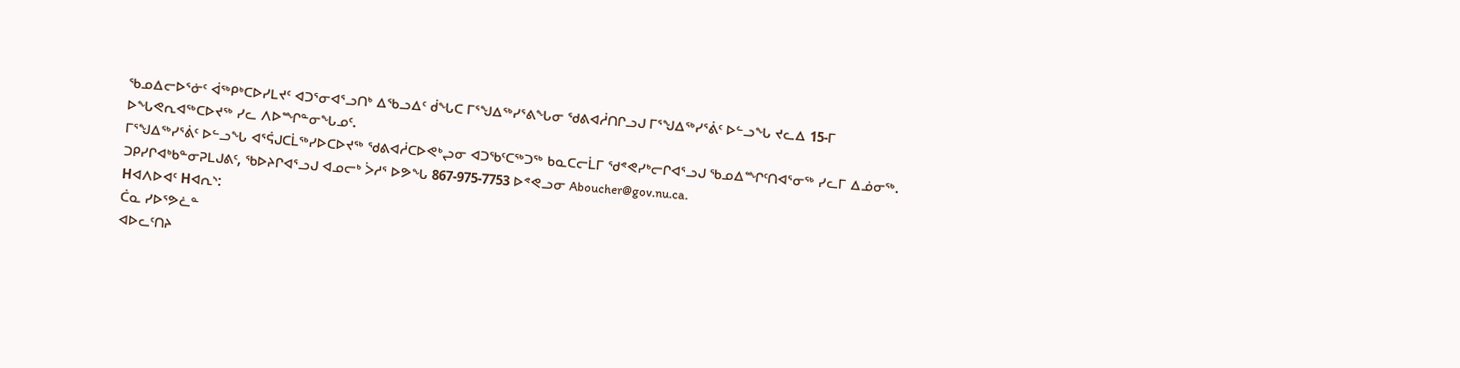ᖃᓄᐃᓕᐅᕐᓃᑦ ᐋᖅᑭᒃᑕᐅᓯᒪᔪᑦ ᐊᑐᕐᓂᐊᕐᓗᑎᒃ ᐃᖃᓗᐃᑦ ᑰᖓᑕ ᒥᕐᖑᐃᖅᓯᕐᕕᖓᓂ ᖁᕕᐊᓲᑎᒋᓗᒍ ᒥᕐᖑᐃᖅᓯᕐᕖᑦ ᐅᓪᓗᖓ ᔪᓚᐃ 15-ᒥ ᐅᖓᕙᕆᐊᖅᑕᐅᔪᖅ ᓯᓚ ᐱᐅᙱᓐᓂᖓᓄᑦ.
ᒥᕐᖑᐃᖅᓯᕐᕖᑦ ᐅᓪᓗᖓ ᐊᕐᕌᒍᑕᒫᖅᓯᐅᑕᐅᔪᖅ ᖁᕕᐊᓲᑕᐅᕙᒃᖢᓂ ᐊᑐᖃᑦᑕᖅᑐᖅ ᑲᓇᑕᓕᒫᒥ ᖁᕝᕙᓯᒃᓕᒋᐊᕐᓗᒍ ᖃᓄᐃᙱᑦᑎᐊᕐᓂᖅ ᓯᓚᒥ ᐃᓅᓂᖅ.
ᑐᑭᓯᒋᐊᒃᑲᓐᓂᕈᒪᒍᕕᑦ, ᖃᐅᔨᒋᐊᕐᓗᒍ ᐊᓄᓕᒃ ᐴᓱᕐ ᐅᕗᖓ 867-975-7753 ᐅᕝᕙᓗᓂ Aboucher@gov.nu.ca.
Hᐊᐱᐅᐊᑦ Hᐊᕆᔅ:
ᑖᓇ ᓯᐅᕐᕗᓛᓐ
ᐊᐅᓚᑦᑎᔨ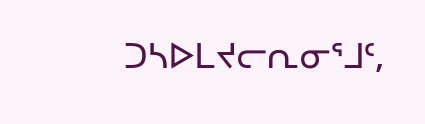ᑐᓴᐅᒪᔪᓕᕆᓂᕐᒧᑦ,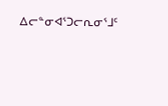ᐃᓕᓐᓂᐊᕐᑐᓕᕆᓂᕐᒧᑦ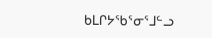ᑲᒪᒋᔭᖃᕐᓂᕐᒧᓪᓗ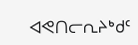ᐊᕙᑎᓕᕆᔨᒃᑯᑦ